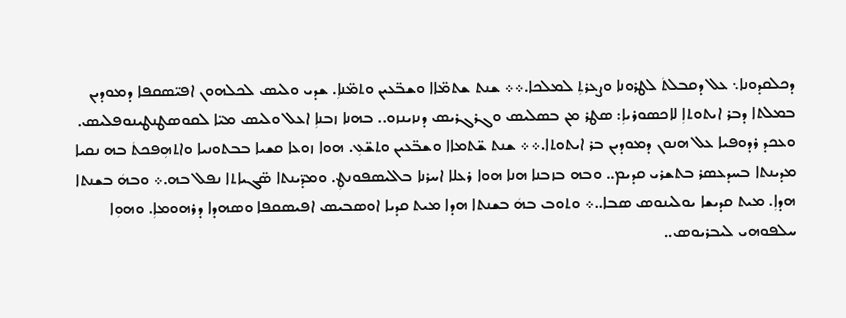ܕܟܠܩܕܘܢܐ܆ ܥܠ ܕܩܒܠܬܿ ܠܛܪܘܢܐ ܘܨܥܪܬܼ ܠܡܠܟܐ.܀܀ ܫܢܬ ܫܬܡ̈ܐܐ ܘܫܒ̈ܥܝܢ ܘܬܡ̈ܢܐܼ. ܫܕܝ ܘܠܝܣ ܠܟܠܗܘܢ ܐܦܝ̈ܣܩܦܐ ܕܡܘܕܝܢ ܒܡܠܬܐ ܕܒܪ ܐܝܬܘܬܐܼ ܠܐܟܣܘܪܝܐܼ: ܣܛܪ ܡܢ ܒܣܠܝܣ ܘܓܪܓܪܝܣ ܕܢܙܝܢܙܘ.. ܒܗܢܐ ܙܒܢܐܼ ܐܥܠ ܘܠܝܣ ܡܝ̈ܐ ܠܩܘܣܛܢܛܝܢܘܦܠܝܣ. ܘܥܟܕ ܪܕܘܦܝܐ ܥܠ ܗܢܘܢ ܕܡܘܕܝܢ ܒܪ ܐܝܬܘܬܐ.܀܀ ܫܢܬ ܫ̈ܬܡܐܐ ܘܫܒ̈ܥܝܢ ܘܬܫ̈ܥܼ. ܗܘܐ ܙܘܥܐ ܩܫܝܐ ܒܒܬܘܢܝܐ ܘܐܬܗܼܦܟܬܿ ܒܗ ܢܩܝܐ ܡܕܝܢܬܐ ܒܚܕܥܣܪ ܒܬܫܪܝ ܩܕܝܡ.. ܘܒܗ ܒܙܒܢܐ ܗܢܐ ܗܘܐ ܪܥܠܐ ܐܚܪܢܐ ܒܐܠܝܣܦܘܢܛܼ. ܘܡܕ̈ܝܢܬܐ ܣ̈ܓܝܐܬܐ ܢܦܠ ܒܗ.܀ ܘܒܗܿ ܒܫܢܬܐ ܗܕܐܼ. ܡܝܬ ܩܕܝܫܐ ܝܘܠܝܢܘܣ ܣܒܐ..܀ ܘܬܘܒ ܒܗܿ ܒܫܢܬܐ ܗܕܐ ܡܝܬ ܩܕܝܐ ܐܘܣܒܝܣ ܐܦܝܣܩܦܐ ܘܣܗܕܐ ܕܪܗܘܡܐܼ. ܘܗܘܼܐ ܚܠܦܘܗܝ ܠܝܒܪܝܘܣ..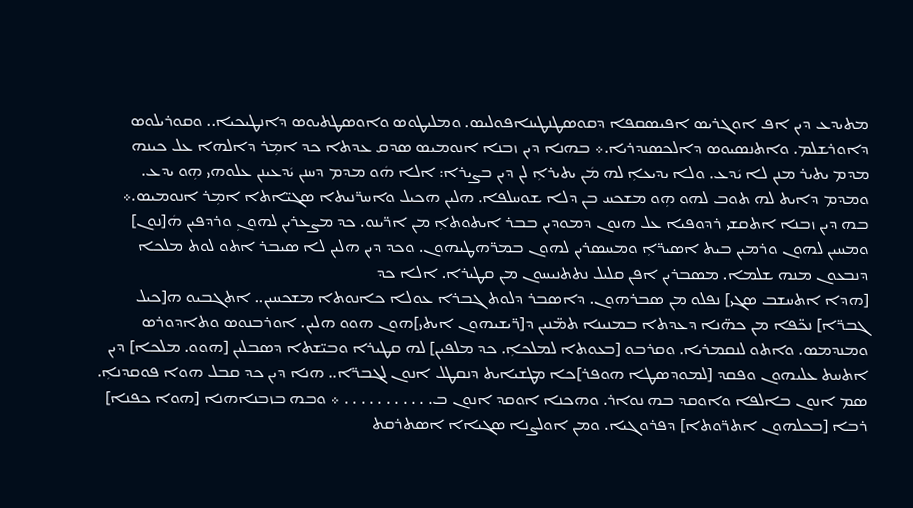ܡܬܝܕܥ ܕܝܢ ܐܦ ܐܘܓܪܝܣ ܐܦܝܣܩܦܐ ܕܩܘܣܛܢܛܝܢܐܦܘܠܝܣ. ܘܡܠܝܛܘܣ ܘܐܘܣܛܬܝܘܣ ܕܐܢܛܝܟܝܐ.. ܘܩܘܪܝܠܘܣ ܕܐܘܪܫܠܡ. ܘܐܬܢܣܝܘܣ ܕܐܠܟܣܢܕܪܝܐ.܀ ܒܗܢܐ ܕܝܢ ܙܒܢܐ ܐܢܘܡܝܣ ܣܕܩ ܥܕܬܐ ܟܕ ܐܡܼܪ ܕܐܠܗܐ ܥܠ ܟܝܢܗ ܡܕܡ ܝܬܝܪ ܡܢܢ ܠܐ ܝܿܕܥ. ܘܠܐ ܝܕܝܥܐܼ ܠܗ ܡܿܢ ܝܬܝܪܐܼ ܠܢ ܕܝܢ ܒܨܝܪܐ: ܐܠܐ ܗܿܘ ܡܕܡ ܕܚܢܢ ܝܿܕܥܝܢܢ ܥܠܘܗܝ ܗܼܘ ܝܕܥ. ܘܡܕܡ ܕܐܝܬ ܠܗ ܬܘܒ ܠܗܘ ܗܼܘ ܡܫܟܚ ܒܢ ܕܠܐ ܫܘܚܠܦܐ. ܗܠܝܢ ܗܟܝܠ ܘܐܚܪ̈ܢܝܬܐ ܣܓܝ̈ܐܬܐ ܐܡܼܪ ܐܢܘܡܝܣ.܀ ܒܗ ܕܝܢ ܙܒܢܐ ܐܬܩܫܝ ܪܕܘܦܝܐ ܥܠ ܗܢܘܢ ܕܡܘܕܝܢ ܒܒܪ ܐܝܬܘܬܐܼ ܡܢ ܐܪ̈ܝܢܘ. ܟܕ ܡܨܥܪܝܢ ܠܗܘܢܼ ܘܪܕܦܝܢ ܗܿ[ܢܘܢ] ܘܡܚܝܢ ܠܗܘܢ ܘܪܡܝܢ ܒܝܬ ܐܣܝܪ̈ܐܼ ܘܡܚܣܪܝܢ ܠܗܘܢ ܒܡܪ̈ܗܛܝܗܘܢ. ܘܟܕ ܕܝܢ ܗܠܝܢ ܠܐ ܣܝܒܪ ܐܬܘ ܠܘܬ ܡܠܟܐ ܕܢܒܥܘܢ ܡܢܗ ܫܠܡܐ. ܡܣܒܪܝܢ ܐܦܢ ܩܠܝܠ ܢܬܬܢܝܚܘܢ ܡܢ ܩܛܝܪܐ. ܐܠܐ ܟܕ
[ܗܕܐ ܐܬܚܫܒ ܣܓܝ] ܢܦܠܘ ܡܢ ܣܒܪܗܘܢ. ܕܐܣܒܪ ܕܠܘܬ ܓܒܪܐ ܥܘܠܐ ܟܐܢܘܬܐ ܡܫܟܚܝܢ.. ܐܬܓܒܝܘ ܗ[ܟܝܠ ܓܒܪ̈ܐ] ܢܟ̈ܦܐ ܡܢ ܟܗ̈ܢܐ ܕܥܕܬܐ ܒܡܢܝܢܐ ܬܡ̈ܢܝܢ ܕ[ܪ̈ܝܫܝܗܘܢ ܐܝܬܝ]ܗܘܢ ܗܘܘ ܗܠܝܢ. ܐܘܪܒܢܘܣ ܘܬܐܕܘܪܣ ܘܡܢܕܡܣ. ܘܐܬܘ ܠܢܩܡܪܝܐ. ܘܩܪܒܘ [ܒܥܘܬܐ ܠܡܠܟܐܼ. ܟܕ ܡܠܦܝܢ] ܠܗ ܩܛܝܪܐ ܘܒܝ̈ܫܬܐ ܕܣܒܠܝܢ [ܗܘܘ. ܡܠܟܐ] ܕܝܢ ܐܬܚܬ ܥܠܝܗܘܢ ܘܦܩܕ [ܠܡܘܕܣܛܐ ܗܘܦܪ]ܟܐ ܡܛܫܝܐܝܬ ܕܢܩܛܠ ܐܢܘܢ ܠܓܒܪ̈ܐ.. ܗܢܐ ܕܝܢ ܟܕ ܩܒܠ ܗܘܐ ܦܘܩܕܢܐܼ. ܣܡ ܐܢܘܢ ܒܐܠܦܐ ܘܐܘܩܕ ܒܗ ܢܘܐܪ. ܘܗܟܢܐ ܐܘܩܕ ܐܢܘܢ ܒ. . . . . . . . . . . ܀ ܘܒܗ ܒܙܒܢܐܗܢܐ [ܗܘܐ ܟܦܢܐ] ܪܒܐ [ܒܟܠܗܘܢ ܐܬܪ̈ܘܬܐ] ܕܦܪܘܓܝܐ. ܘܡܢ ܐܘܠܨܢܐ ܣܓܝܐܐ ܐܣܬܪܩܬ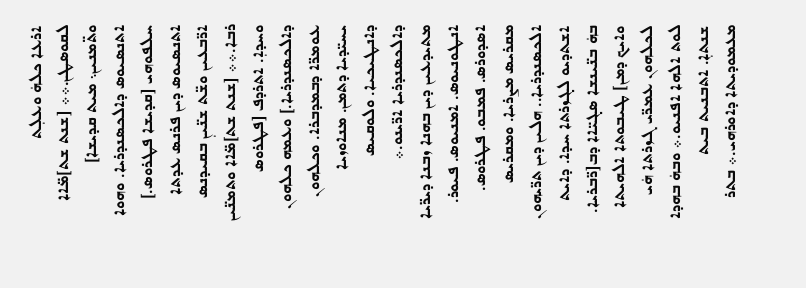ܐܪܥܐ ܟܠܗܿ ܘܥܠܼܬ ܠܩܘܣܛܢ.܀܀ [ܫܢܬ ܫܬ]ܡ̈ܐܐ ܘܬ̈ܡܢܝܢ܆ ܡܝܬ ܩܕܝܫܐ] ܐܬܢܣܝܘܣ ܕܐܠܟܣܢܕܪܝܐ. ܘܗܘܐ ܚܠܦܘܗܝ [ܩܕܝܫܐ ܦܛܪܘܣ.] ܐܬܢܣܝܘܣ ܕܝܢ ܦܪܢܣ ܥܕܬܐ ܐܪ̈ܒܥܝܢ ܘܫ̈ܬ ܫܢ̈ܝܢܼ ܒܩܝܕܢܣ ܪܒܐ.܀܀ [ܫܢܬ ܫܬ]ܡ̈ܐܐ ܘܬܡܢ̈ܝܢ ܘܚܕܐܼ. ܐܬܪܕܦ [ܦܛܪܘܣ ܕܐܠܟܣܢܕܪܝܐ.] ܘܥܡܗ ܟܠܗܘܢ ܥܘܡܪ̈ܐ ܕܒܡܕܒܪܐ. ܘܟܠܗܘܢ ܝܚܝ̈ܕܝܐ ܕܬܡܢ. ܡܢܐܘܙܝܐ ܕܐܢܛܝܟܝܐ. ܘܠܘܩܝܣ ܕܐܠܟܣܢܕܪܝܐ ܐܪ̈ܝܢܘ.܀ ܡܬܝܕܥܝܢ ܕܝܢ ܒܗܢܐ ܙܒܢܐ ܕܝܪ̈ܝܐ ܐܢܛܘܢܝܘܣ. ܐܡܢܝܘܣ. ܦܝܘܪ. ܐܣܕܘܪܣ. ܦܡܒܘ. ܦܛܪܘܣ. ܡܩܪܝܣ ܡܨܪܝܐ. ܘܡܩܪܝܣ ܐܠܟܣܢܕܪܝܐ.. ܗܠܝܢ ܕܝܢ ܬܪ̈ܝܗܘܢ ܐܫܬܕܝܘ ܠܓܙܪܬܐ ܚܕܐ. ܕܐܝܬ ܒܗܿ ܒܢ̈ܝܢܫܐ ܣܓܝ̈ܐܐ ܕܒ[ܪ̈ܒܪܝܐ. ܘܐܝܟ ܕܡܢ] ܛܝܒܘܬܐ ܐܠܗܝܬܐ ܠܟܠܗܘܢ ܥܡܪ̈ܝ ܓܙܪܬܐ ܗܿܝ ܠܘܬ ܐܠܗܐ ܐܦܢܝܘ.܀ ܘܒܗܿ ܒܗܕܐ ܫܢܬܐܼ. ܐܬܒܢܝܬ ܒܝܬ ܡܥܡܘܕܝܬܐ ܕܐܘܪܗܝ.܀ ܒܬܪ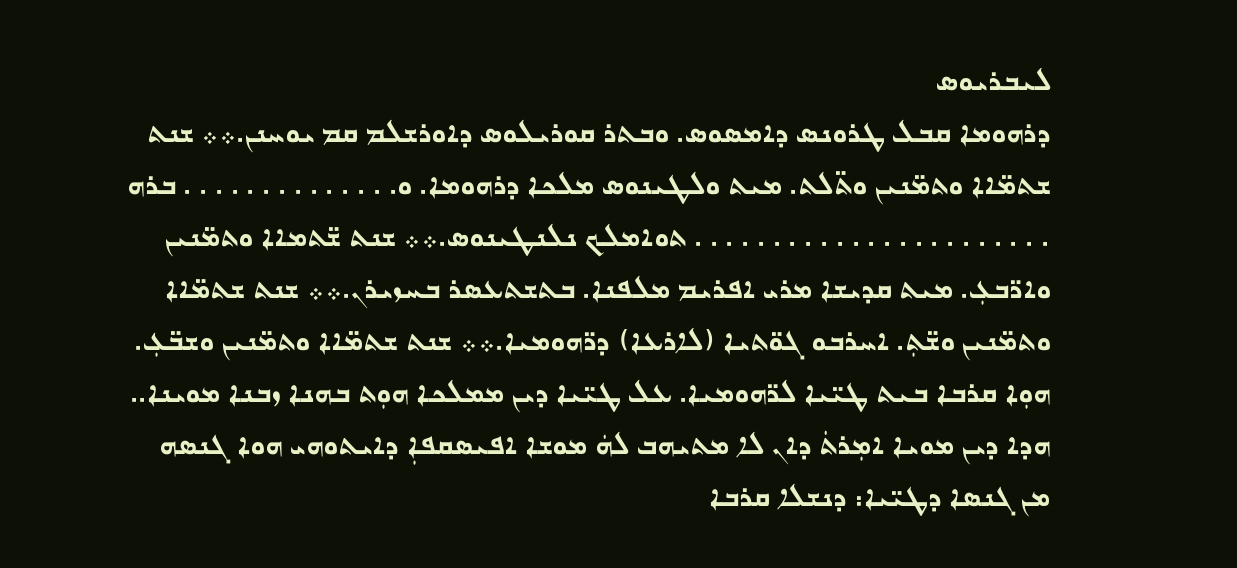ܠܝܒܪܝܘܣ
ܕܪܗܘܡܐ ܩܒܠ ܛܪܘܢܣ ܕܐܡܣܘܣ. ܘܒܬܪ ܩܘܪܝܠܘܣ ܕܐܘܪܫܠܡ ܩܡ ܝܘܚܢܢ.܀܀ ܫܢܬ ܫܬܡ̈ܐܐ ܘܬܡ̈ܢܝܢ ܘܬ̈ܠܬ. ܡܝܬ ܘܠܛܝܢܘܣ ܡܠܟܐ ܕܪܗܘܡܐ. ܘ. . . . . . . . . . . . . . ܒܪܗ . . . . . . . . . . . . . . . . . . . . . . . ܬܘܐܡܠܟ ܢܠܢܛܝܢܘܣ.܀܀ ܫܢܬ ܫ̈ܬܡܐܐ ܘܬܡ̈ܢܝܢ ܘܐܪ̈ܒܥܼ. ܡܝܬ ܩܕܝܫܐ ܡܪܝ ܐܦܪܝܡ ܡܠܦܢܐ. ܒܬܫܬܥܣܪ ܒܚܙܝܪܢ.܀܀ ܫܢܬ ܫܬܡ̈ܐܐ ܘܬܡ̈ܢܝܢ ܘܫ̈ܬܼ. ܐܚܪܒܘ ܓܘ̈ܬܝܐ (ܠܐܪܥܐ) ܕܪ̈ܗܘܡܝܐ.܀܀ ܫܢܬ ܫܬܡ̈ܐܐ ܘܬܡ̈ܢܝܢ ܘܫܒ̈ܥܼ. ܗܘܼܐ ܩܪܒܐ ܒܝܬ ܛܝ̈ܝܐ ܠܪ̈ܗܘܡܝܐ. ܥܠ ܛܝ̈ܝܐ ܕܝܢ ܡܡܠܟܐ ܗܘܼܬ ܒܗܢܐ ܙܒܢܐ ܡܘܝܢܐ.. ܗܕܐ ܕܝܢ ܡܘܝܐ ܐܡܼܪܬܿ ܕܐܢ ܠܐ ܡܬܝܗܒ ܠܗܿ ܡܘܫܐ ܐܦܝܣܩܦܐܼ ܕܐܝܬܘܗܝ ܗܘܐ ܓܢܣܗ ܡܢ ܓܢܣܐ ܕܛܝ̈ܝܐ: ܕܢܫܠܐ ܩܪܒܐ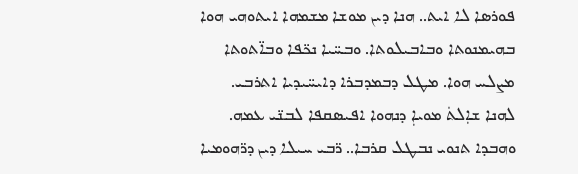ܦܘܪܣܐ ܠܐ ܐܝܬ.. ܗܢܐ ܕܝܢ ܡܘܫܐ ܡܫܡܗܐ ܐܝܬܘܗܝ ܗܘܐ ܒܗܝܡܢܘܬܐ ܘܒܐܒܝܠܘܬܐ. ܘܒܚ̈ܝܐ ܢܟ̈ܦܐ ܘܒܐ̈ܬܘܬܐ ܡܨܠܚ ܗܘܐ. ܡܛܠ ܕܒܡܕܒܪܐ ܕܐܝܚ̈ܝܕܝܐ ܐܬܪܒܝ. ܠܗܢܐ ܫܐܼܠܬܿ ܡܘܝܐܼ ܕܢܗܘܐ ܐܦܝܣܩܦܐ ܠܒܢ̈ܝ ܥܡܗ. ܘܗܒܕܐ ܬܢܘܝ ܢܒܛܠ ܩܪܒܐ.. ܪ̈ܒܝ ܚܝܠܐ ܕܝܢ ܕܪ̈ܗܘܡܝܐ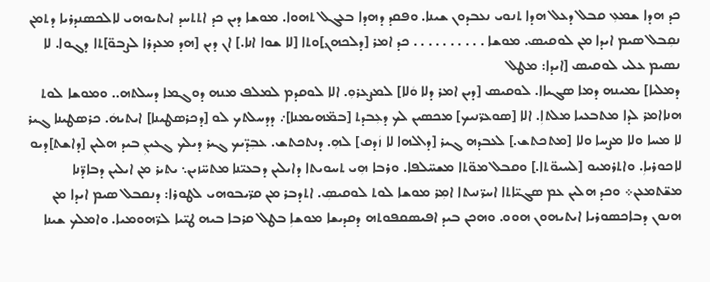ܟܕ ܗܕܐ ܫܡܥܼ ܩܒܠ ܕܥܠ ܗܕܐ ܬܢܘܝ ܢܥܒܕܘܢ ܫܝܢܐ. ܘܦܩܕ ܕܗܕܐ ܒܥܓܠ ܬܗܘܐ. ܡܘܫܐ ܕܝܢ ܟܕ ܐܬܬܚܕ ܐܝܬܝܘܗܝ ܠܐܠܟܣܢܕܪܝܐ ܕܬܡܢ ܢܩܼܒܠ ܣܝܡ ܐܝܕܐ ܡܢ ܠܘܩܝܣ. ܡܘܫܐ . . . . . . . . . . ܟܕ ܐܡܪ [ܕܠܟܗܢ]̤ܘܬܐ [ܠܐ ܫܘܐ ܐܢܐ.] ܐܢ ܕܝܢ [ܗܕ ܡܥܕܪܐ ܠܨܒܘ̈]ܬܐ ܕܓܘܐ. ܠܐ ܢܣܝܡ ܥܠܝ ܠܘܩܝܣ [ܐܝܕܐ: ܡܛܠ
ܕܡܠܝܐ] ܝܡܝܢܗ ܕܡܐ ܣܓܝܐܐ. ܠܘܩܝܣ [ܕܝܢ ܐܡܪ ܕܠܐ ܘܿܠܐ] ܠܡܨܥܪܘܼ. ܐܠܐ ܠܘܩܕܡ ܠܡܠܦ ܡܢܗ ܕܘܓܡܐ ܕܚܠܬܗ.. ܘܡܘܫܐ ܠܘܬ ܗܢܐܐܡܪ ܠܕܐ ܡܬܒܥܝܐ ܡܠܬܐܼ. ܐܠܐ [ܣܘܥܪ̈ܢܝܟ] ܡܟܣܝܢ ܠܟ ܕܥܼܒܕܬ [ܒܡ̈ܗܝܡܢܐ]܇ ܕܕܚܠܬܟ ܠܘ [ܕܟܪܣܛܝܢܐ] ܐܝܬܝܗܿ. ܟܪܣܛܝܢܐ ܓܝܪ ܠܐ ܡܚܐ ܘܠܐ ܡܨܚܐ ܘܠܐ [ܡܬܟܬܫ.] ܠܥܒܕܗ ܓܝܪ [ܕܐܠܗܐ ܠܐ ܙܿܕܩ] ܠܗܼ. ܕܢܬܟܬܫ. ܥܒܼܕ̈ܝܟ ܓܝܪ ܕܝܠܟ ܓܥܝܢܼ ܒܝܕ ܗܠܝܢ [ܕܐܫܬ]ܕܝܘ ܠܐܟܘܪܝܐܼ. ܘܐܬܪܡܝܘ [ܠܚܝܘ̈ܬܐ.] ܘܩܒܠ ܡܘ̈ܬܐ ܡܫܚ̈ܠܦܐ. ܘܪܒܐ ܗܼܝ ܬܚܘܝܬܐ ܕܐܝܠܝܢ ܕܒܥܝ̈ܢܐ ܡܬܚ̈ܙܝܢ܆ ܝܬܝܪ ܡܢ ܐܝܠܝܢ ܕܒܐܕ̈ܢܐ ܡܫ̈ܬܡܥܢ܀ ܘܟܕ ܗܠܝܢ ܥܡ ܣܓܝ̈ܐܬܐ ܐܚܪ̈ܢܝܬܐ ܐܡܼܪ ܡܘܫܐ ܠܘܬ ܠܘܩܝܣܼ. ܐܬܕܒܪ ܡܢ ܩܪ̈ܝܒܘܗܝ ܠܛܘܪܐ: ܕܢܩܒܠ ܣܝܡ ܐܝܕܐ ܡܢ ܗܢܘܢ ܕܒܐܟܣܘܪܝܐ ܐܝܬܝܗܘܢ ܗܘܘ. ܘܗܟܢ ܒܝܕ ܐܦܝܣܩܦܘܬܗ ܕܩܕܝܫܐ ܡܘܫܐܼ ܒܛܠ ܩܪܒܐ ܒܝܗ ܛܝ̈ܝܐ ܠܪ̈ܗܘܡܝܐ. ܘܐܡܠܟ ܫܝܢܐ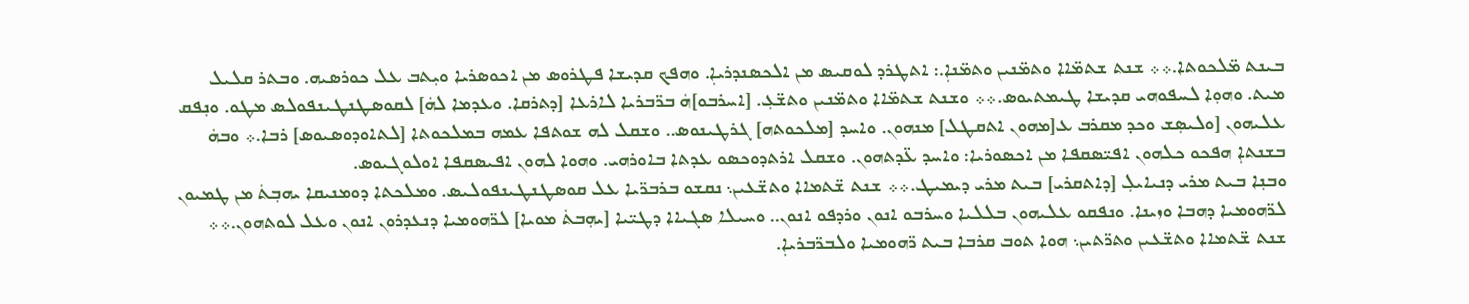ܒܝܢܬ ܡ̈ܠܟܘܬܐ.܀܀ ܫܢܬ ܫܬܡ̈ܐܐ ܘܬܡ̈ܢܝܢ ܘܬܡ̈ܢܐܼ.: ܐܬܛܪܕ ܠܘܩܝܣ ܡܢ ܐܠܟܣܢܕܪܝܐܼ. ܘܗܦܟ ܩܕܝܫܐ ܦܛܪܘܣ ܡܢ ܐܟܘܣܪܝܐ ܘܝܼܬܒ ܥܠ ܟܘܪܣܝܗ. ܘܒܬܪ ܩܠܝܠ ܡܝܬ. ܘܗܘܼܐ ܠܚܦܘܗܝ ܩܕܝܫܐ ܛܝܡܬܝܘܣ.܀܀ ܘܫܢܬ ܫܬܡ̈ܐܐ ܘܬܡ̈ܢܝܢ ܘܬܫ̈ܥܼ. [ܐܚܪܒܘ]ܗܿ ܒܪ̈ܒܪܝܐ ܠܐܪܥܐ [ܕܬܪܩܐ. ܘܥܕܡܐ ܠܗܿ] ܠܩܘܣܛܢܛܝܢܦܘܠܣ ܡܛܘ. ܘܢܼܦܩ ܥܠܝܗܘܢ [ܘܠܝܣܼܫ ܘܟܕ ܡܩܪܒ ܥ[ܡܗܘܢ ܐܬܩܛܠ] ܡܢܗܘܢ. ܘܐܚܕ [ܡܠܟܘܬܗ] ܓܪܛܝܢܘܣ.. ܘܫܩܠ ܠܗ ܫܘܬܦܐ ܥܡܗ ܒܡܠܟܘܬܐ [ܠܬܐܘܕܘܣܝܘܣ] ܪܒܐ.܀ ܘܒܗܿ ܒܫܢܬܐܼ ܗܦܟܘ ܟܠܗܘܢ ܐܦܝ̈ܣܩܦܐ ܡܢ ܐܟܣܘܪܝܐ: ܘܐܚܕ ܥ̈ܕܬܗܘܢ. ܘܫܩܠ ܐܪܬܕܘܟܣܘ ܥܕܬܐ ܒܐܘܪܗܝ. ܘܗܘܐ ܠܗܘܢ ܐܦܝܣܩܦܐ ܐܘܠܘܓܝܘܣ.
ܘܒܢܼܐ ܒܝܬ ܡܪܝ ܕܢܝܐܝܠܼ [ܕܐܬܩܪܝ] ܒܝܬ ܡܪܝ ܕܝܡܝܛ.܀܀ ܫܢܬ ܫ̈ܬܡܐܐ ܘܬܫ̈ܥܝܢ܆ ܢܩܫܘ ܒܪܒܪ̈ܝܐ ܥܠ ܩܘܣܛܢܛܝܢܦܘܠܝܣ. ܘܡܠܟܬܐ ܕܘܡܢܝܩܐ ܝܗܒܼܬܿ ܡܢ ܛܡܝܘܢ ܠܪ̈ܗܘܡܝܐ ܕܗܒܐ ܘܙܝܢܐ. ܘܢܦܩܘ ܥܠܝܗܘܢ ܒܠܠܝܐ ܘܚܪܒܘ ܐܢܘܢ ܘܪܕܦܘ ܐܢܘܢ.. ܘܚܝܠܐ ܣܓܝܐܐ ܕܛܝ̈ܝܐ [ܝܗܼܒܬܿ ܡܘܝܐ] ܠܪ̈ܗܘܡܝܐ ܕܢܥܕܪܘܢ ܐܢܘܢ ܘܥܠ ܠܘܬܗܘܢ.܀܀ ܫܢܬ ܫ̈ܬܡܐܐ ܘܬܫ̈ܥܝܢ ܘܬܪ̈ܬܝܢ܆ ܗܘܐ ܬܘܒ ܩܪܒܐ ܒܝܬ ܪ̈ܗܘܡܝܐ ܘܠܒܪ̈ܒܪܝܐܼ.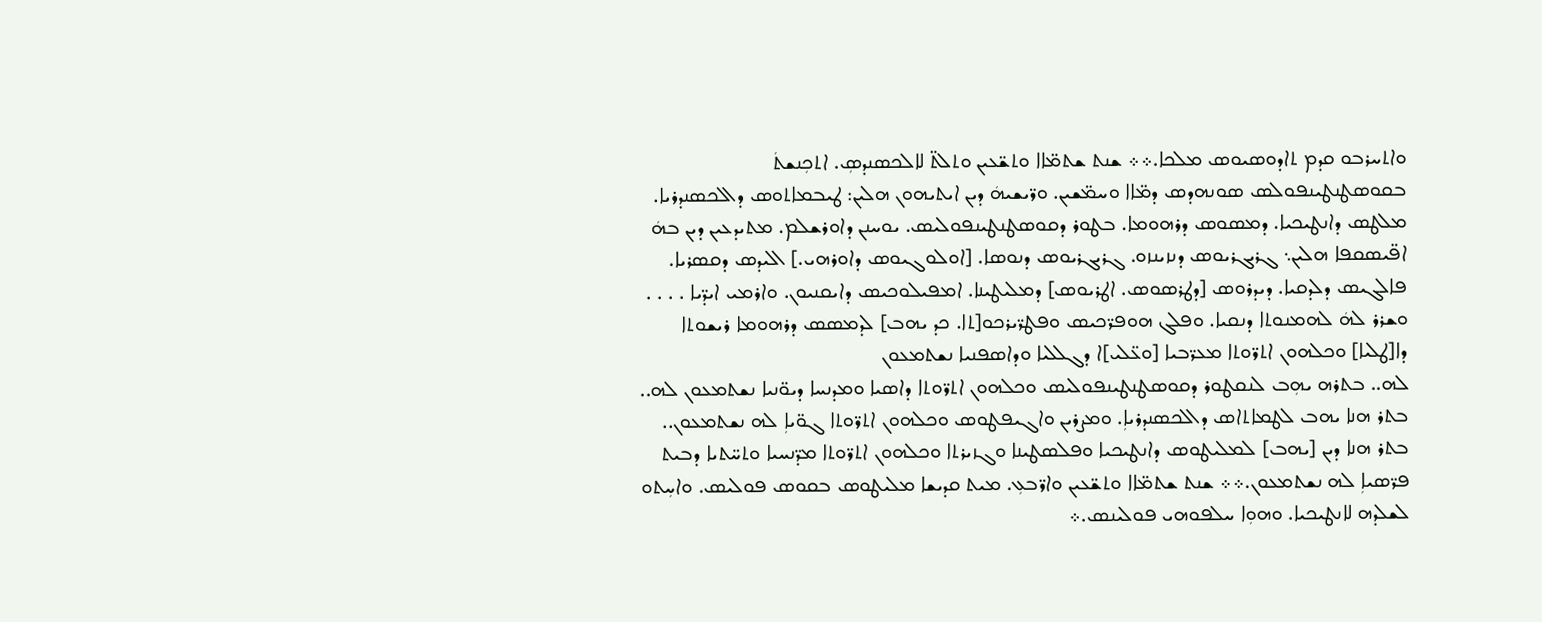ܘܐܬܚܪܒܘ ܩܕܡ ܬܐܕܘܣܝܘܣ ܡܠܟܐ.܀܀ ܫܢܬ ܫܬܡ̈ܐܐ ܘܬܫ̈ܥܝܢ ܘܬܠܬ̈ ܠܐܠܟܣܢܕܣܼ. ܐܬܟܼܢܫܬܿ ܒܩܘܣܛܢܛܝܢܦܘܠܣ ܣܘܢܗܕܣ ܕܡ̈ܐܐ ܘܚܡ̈ܫܝܢ. ܘܪ̈ܝܫܝܗܿ ܕܝܢ ܐܝܬܝܗܘܢ ܗܠܝܢ: ܛܝܒܡܐܬܘܣ ܕܐܠܟܣܢܕܪܝܐ. ܡܠܛܣ ܕܐܢܛܝܟܝܐ. ܕܡܣܘܣ ܕܪܗܘܡܐ. ܒܛܘܪ ܕܩܘܣܛܢܛܝܢܦܘܠܝܣ. ܝܘܚܢܢ ܕܐܘܪܫܠܡ. ܡܬܝܕܥܝܢ ܕܝܢ ܒܗܿ ܐܦ̈ܝܣܩܦܐ ܗܠܝܢ܆ ܓܪܝܓܪܝܘܣ ܕܢܙܝܢܙܘ. ܓܪܝܓܪܝܘܣ ܕܢܘܣܐ. [ܐܘܠܘܓܝܘܣ ܕܐܘܪܗܝ.] ܐܠܝܕܣ ܕܩܣܪܝܐ. ܦܐܠܓܝܣ ܕܠܕܩܝܐ. ܕܝܕܪܘܣ [ܕܛܪܣܘܣ. ܐܛܪܝܘܣ] ܕܡܠܝܛܝܢܐ. ܐܡܦܝܠܘܟܝܣ ܕܐܝܩܢܝܘܢ. ܘܐܪܡܝ ܐܝܕ̈ܝܐ . . . . ܘܫܪܪ ܠܗܿ ܠܗܡܢܘܬܐ ܕܢܩܝܐ. ܘܦܠܓ ܗܘܦܪ̈ܟܝܣ ܘܦܛܪ̈ܝܪܟܘ[ܬܐ. ܟܕ ܝܗܒ] ܠܕܡܣܣ ܕܪܗܘܡܐ ܪܝܫܘܬܐ ܕܐ[ܛܠܝܐ] ܘܟܠܗܘܢ ܐܬܪ̈ܘܬܐ ܡܥܪ̈ܒܝܐ [ܘܥ̈ܠܝ]ܐ ܕܓܠܠܝܐ ܘܕܐܣܦܢܝܐ ܢܫܬܡܥܘܢ
ܠܗ.. ܒܬܪܗ ܝܗܼܒ ܠܢܩܛܘܪ ܕܩܘܣܛܢܛܝܢܦܘܠܝܣ ܘܟܠܗܘܢ ܐܬܪ̈ܘܬܐ ܕܐܣܝܐ ܘܡܕܢܚܐ ܕܝܘ̈ܢܝܐ ܢܫܬܡܥܘܢ ܠܗ.. ܒܬܪ ܗܢܐ ܝܗܒ ܠܛܡܐܬܐܣ ܕܐܠܟܣܢܕܪܝܐܼ. ܘܡܨܪܝܢ ܘܐܓܝܦܛܘܣ ܘܟܠܗܘܢ ܐܬܪ̈ܘܬܐ ܓܘ̈ܝܐܼ ܠܗ ܢܫܬܡܥܘܢ.. ܒܬܪ ܗܢܐ ܕܝܢ [ܝܗܒ] ܠܡܠܝܛܘܣ ܕܐܢܛܝܟܝܐ ܘܦܠܣܛܝܢܐ ܘܓܙܝܪܬܐ ܘܟܠܗܘܢ ܐܬܪ̈ܘܬܐ ܡܕ̈ܢܚܝܐ ܘܬܚ̈ܬܝܐ ܕܒܝܬ ܦܪ̈ܣܝܐܼ ܠܗ ܢܫܬܡܥܘܢ.܀܀ ܫܢܬ ܫܬܡ̈ܐܐ ܘܬܫ̈ܥܝܢ ܘܐܪ̈ܒܥܼ. ܡܝܬ ܩܕܝܫܐ ܡܠܝܛܘܣ ܒܩܘܣ ܦܘܠܝܣ. ܘܐܚܼܬܘ ܠܫܠܕܗ ܠܐܢܛܝܟܝܐ. ܘܗܘܼܐ ܚܠܦܘܗܝ ܦܘܠܝܢܣ.܀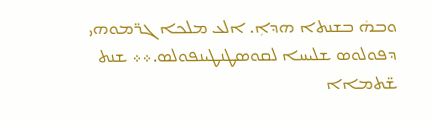ܘܒܗܿ ܒܫܢܬܐ ܗܕܐܼ. ܐܠܥ ܡܠܟܐ ܓܪ̈ܡܘܗܝ ܕܦܘܠܘܣ ܫܠܝܚܐ ܠܩܘܣܛܢܛܝܢܦܘܠܣ.܀܀ ܫܢܬ ܫ̈ܬܡܐܐ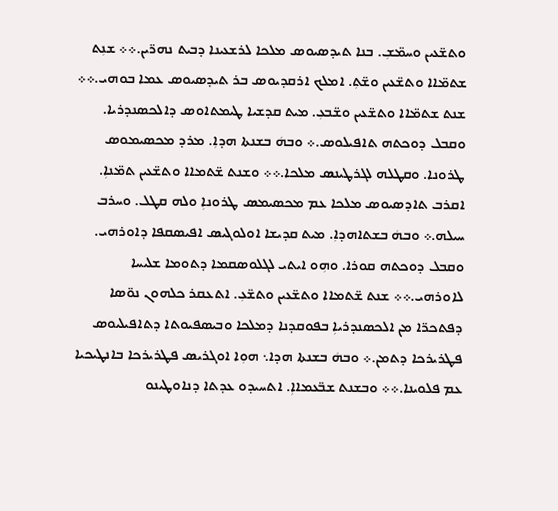ܘܬܫ̈ܥܝܢ ܘܚܡ̈ܫܼ. ܒܢܐ ܬܝܕܣܝܘܣ ܡܠܟܐ ܠܪܫܥܝܢܐ ܕܒܝܬ ܢܗܪ̈ܝܢ.܀܀ ܫܢܼܬ ܫܬܡ̈ܐܐ ܘܬܫ̈ܥܝܢ ܘܫ̈ܬܼ. ܐܡܠܟ ܐܪܩܕܝܘܣ ܒܪ ܬܝܕܣܝܘܣ ܥܡܐ ܒܘܗܝ.܀܀ ܫܢܬ ܫܬܡ̈ܐܐ ܘܬܫ̈ܥܝܢ ܘܫ̈ܒܥܼ. ܡܝܬ ܩܕܫܝܐ ܛܝܡܬܐܘܣ ܕܐܠܟܣܢܕܪܝܐ. ܘܩܒܠ ܕܘܟܬܗ ܬܐܦܝܠܘܣ.܀ ܘܒܗܿ ܒܫܢܬܐ ܗܕܐܼ. ܡܪܕ ܡܟܣܝܡܘܣ ܛܪܘܢܐ. ܘܩܛܠܗ ܠܓܪܛܝܢܣ ܡܠܟܐ.܀܀ ܘܫܢܬ ܫ̈ܬܡܐܐ ܘܬܫ̈ܥܝܢ ܬܡ̈ܢܐܼ. ܐܩܪܒ ܬܐܕܣܝܘܣ ܡܠܟܐ ܥܡ ܡܟܣܝܡܣ ܛܪܘܢܐܼ ܘܠܗ ܩܛܠ. ܘܚܪܒ ܚܝܠܗ.܀ ܘܒܗܿ ܒܫܬܐܗܕܐܼ. ܡܝܬ ܩܕܝܫܐ ܐܘܠܘܓܝܣ ܐܦܝܣܩܦܐ ܕܐܘܪܗܝ. ܘܩܒܠ ܕܘܟܬܗ ܩܘܪܐ. ܘܗܼܘ ܐܝܬܝ ܠܓܠܘܣܩܡܐ ܕܬܘܡܐ ܫܠܝܚܐ ܠܐܘܪܗܝ.܀܀ ܫܢܬ ܫ̈ܬܡܐܐ ܘܬܫ̈ܥܝܢ ܘܬܫ̈ܥܼ. ܐܬܥܩܪ ܟܠܗܘܢ ܢܘ̈ܣܐ ܕܦܬܟܪ̈ܐ ܡܢ ܐܠܟܣܢܕܪܝܐܼ ܒܦܘܩܕܢܐ ܕܡܠܟܐ ܘܒܝܣܦܝܘܬܐ ܕܬܐܦܝܠܝܘܣ ܦܛܪܝܪܟܐ ܕܬܡܢ.܀ ܘܒܗܿ ܒܫܢܬܐ ܗܕܐ܆ ܗܘܼܐ ܐܘܓܪܝܣ ܦܛܪܝܪܟܐ ܒܐܢܛܝܟܝܐ ܥܡ ܦܠܘܝܢܐ.܀܀ ܘܒܫܢܬ ܫܒ̈ܥܡܐܐܼ. ܐܬܚܝܕܘ ܥܕܬܐ ܕܢܐܘܛܝܢܘ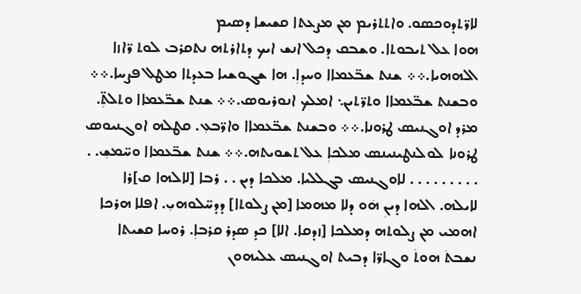ܠܐܪ̈ܬܕܘܟܣܘ. ܘܐܬܬܪܝܡ ܡܢ ܡܨܥܬܐ ܩܫܝܫܐ ܕܣܝܡ
ܗܘܐ ܥܠ ܬܝܒܘܬܐ. ܘܫܒܩ ܕܟܠ ܐܢܫ ܐܝܟ ܕܬܐܪܬܗ ܢܬܩܪܒ ܠܘܬ ܪ̈ܐܙܐ ܐܠܗܗܝܐ.܀܀ ܫܢܬ ܫܒ̈ܥܡܐܐ ܘܚܕܐܼ. ܗܐ ܫܓܘܫܝܐ ܒܥܕܬܐ ܡܛܠ ܦܨܚܐ.܀܀ ܘܒܫܢܬ ܫܒ̈ܥܡܐܐ ܘܬܪ̈ܬܝܢ܆ ܐܡܠܟ ܐܢܘܪܝܘܣ.܀܀ ܫܢܬ ܫܒ̈ܥܡܐܐ ܘܬܠܬܼ̈. ܡܪܕ ܐܘܓܢܝܣ ܛܪܘܢܐ.܀܀ ܘܒܫܢܬ ܫܒ̈ܥܡܐܐ ܘܐܪ̈ܒܥܼ. ܩܛܠܗ ܐܘܓܢܝܘܣ ܛܪܘܢܐ ܠܘܠܢܛܝܢܝܢܣ ܡܠܟܐܼ ܥܠ ܬܫܘܝܬܗ.܀܀ ܫܢܬ ܫܒ̈ܥܡܐܐ ܘܚ̈ܡܫܼ. . . . . . . . . . . ܠܐܘܓܢܝܣ ܒܓܠܠܝܐ. ܡܠܟܐ ܕܝܢ . . ܪܒܐ [ܠܐܠܗܐ ܩ]ܪܐ ܠܐܝܠܗ. ܐܠܗܐ ܕܝܢܼ ܗܿܘ ܕܠܐ ܡܗܡܐ [ܡܢ ܨܠܘܬܐ] ܕܕܚ̈ܠܘܗܝܼ. ܐܦܠܐ ܗܪܟܐ ܐܗܡܝ ܡܢ ܨܠܘܬܗ ܕܡܠܟܐ [ܙܕܩܐ. ܐܠܐ] ܟܕ ܣܕܪ ܩܪܒܐܼ. ܪܘܚܐ ܩܫܝܬܐ ܢܫܒܬܿ ܗܘܬܿ ܘܓܐܪ̈ܐ ܕܒܝܬ ܐܘܓܢܝܣ ܥܠܝܗܘܢ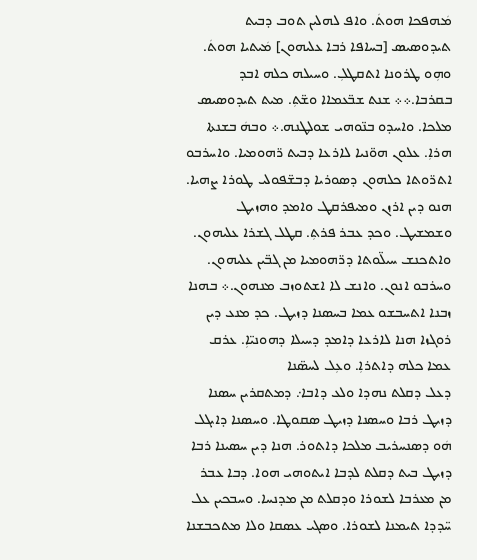ܡܿܗܦܟܐ ܗܘܬܿ. ܘܐܦ ܠܗܠܝܢ ܬܘܒ ܕܒܝܬ ܬܝܕܘܣܝܣ [ܒܚܐܦܐ ܪܒܐ ܥܠܝܗܘܢ] ܡܿܝܬܝܐ ܗܘܬܿ. ܘܗܼܘ ܛܪܘܢܐ ܐܬܩܛܠܼ. ܘܚܝܠܗ ܟܠܗ ܐܒܕ ܒܩܪܒܐ.܀܀ ܫܢܬ ܫܒ̈ܥܡܐܐ ܘܫ̈ܬܼ. ܡܝܬ ܬܝܕܘܣܝܣ ܡܠܟܐ. ܘܐܚܕܘ ܒܢ̈ܘܗܝ ܫܘܠܛܢܗ.܀ ܘܒܗܿ ܒܫܢܬܐ ܗܪܐܼ. ܥܠܘܢ ܗܘ̈ܢܝܐ ܠܐܪܥܐ ܕܒܝܬ ܪ̈ܗܘܡܝܐ. ܘܐܚܪܒܘ ܐܬܪ̈ܘܬܐ ܟܠܗܘܢ ܕܣܘܪܝܐ ܕܒܫ̈ܦܘܠܝ ܛܘܪܐ ܨܗܝܐ. ܗܢܘ ܕܝܢ ܐܪܙܢ ܘܡܝܦܪܩܛ ܘܐܡܕ ܘܗܙܝܛ ܘܫܡܫܝܛ. ܘܟܕ ܥܒܪ ܦܪܬܼ. ܩܛܠ ܓܫܪܐ ܥܠܝܗܘܢ. ܘܐܬܟܢܫ ܚܝܠ̈ܘܬܐ ܕܪ̈ܗܘܡܝܐ ܡܢ ܓܒ̈ܝܢ ܥܠܝܗܘܢ. ܘܚܪܒܘ ܐܢܘܢ. ܘܐܢܫ ܠܐ ܐܫܬܘܙܒ ܡܢܗܘܢ.܀ ܒܗܢܐ ܙܒܢܐ ܐܬܚܒܫܘ ܥܡܐ ܒܚܣܢܐ ܕܙܝܛ. ܟܕ ܡܢܥ ܕܝܢ ܪܘܓܙܐ ܗܢܐ ܠܐܪܥܐ ܕܐܡܕ ܕܚܝܠܐ ܕܗܘܢܝ̈ܐܼ. ܥܪܩ ܥܡܐ ܟܠܗ ܕܐܬܪܐܼ. ܘܥܼܠ ܠܚܣ̈ܢܐ
ܕܥܠ ܕܩܠܬ ܢܗܕܐ ܘܠܥ ܕܐܒܐ܇ ܕܡܬܩܪܝܢ ܚܣܢܐ ܕܙܝܛ ܪܒܐ ܘܚܣܢܐ ܕܙܝܛ ܣܩܘܛܐ. ܘܚܣܢܐ ܕܐܝܓܠ ܗܿܘ ܕܣܢܚܪܝܒ ܡܠܟܐ ܕܐܬܘܪ. ܗܢܐ ܕܝܢ ܚܣܝܢܐ ܪܒܐ ܕܙܝܛ ܒܝܬ ܕܩܠܬ ܠܕܒܐ ܐܝܬܘܗܝ ܗܘܐ. ܕܒܐ ܥܒܪ ܡܢ ܡܥܪܒܐ ܠܫܘܪܐ ܘܕܩܠܬ ܡܢ ܡܕܢܚܐ. ܘܚܒܟܝܢ ܥܠ ܚ̈ܕܕܐ ܬܝܡܢܐ ܠܫܘܪܐ. ܘܣܓܝ ܥܣܩܐ ܘܠܐ ܡܬܟܒܫܢܐ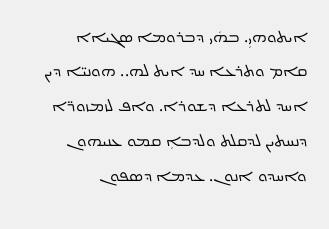ܐܝܬܘܗܝܼ. ܒܗܿܝ ܕܒܪܘܡܐ ܣܓܝܐܐ ܩܐܡ ܘܬܪܥܐ ܚܕ ܐܝܬ ܠܗ.. ܗܘܢܝ̈ܐ ܕܝܢ ܐܚܕ ܠܬܪܥܐ ܕܫܘܪܐ. ܘܐܦ ܠܙܡܙܘܪ̈ܐ ܕܢܚܬܝܢ ܠܕܩܠܬ ܘܠܕܒܐܼ ܩܡܘ ܥܢܝܗܘܢ ܘܐܚܕܘ ܐܢܘܢ. ܥܕܡܐ ܕܣܦܘܢ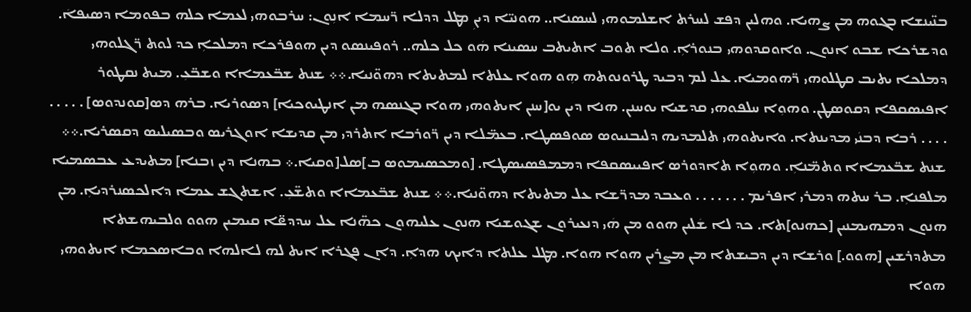ܒܢ̈ܝܢܫܐ ܒܓܘܗ ܡܢ ܨܗܝܐ. ܘܗܠܝܢ ܕܦܫ ܠܚܪܬ ܐܫܠܡܘܗܝ ܠܚܣܢܐ.. ܗܘܢܝ̈ܐ ܕܝܢܼ ܡܛܠ ܕܕܠܐ ܪ̈ܚܡܐ ܐܢܼܘܢ: ܚܪܒܘܗܝ ܠܥܡܐ ܟܠܗ ܒܦܘܡܐ ܕܣܝܦܐܿ. ܘܕܫܪܟܐ ܫܒܘ ܐܢܘܢ. ܘܐܘܩܕܘܗܝ ܒܢܘܪܐܼ. ܘܠܐ ܬܘܒ ܐܬܝܬܒ ܚܣܝܢܐ ܗܿܘ ܟܠ ܟܠܗ.. ܪܘܦܝܢܣܘ ܕܝܢ ܗܘܦܪܟܐ ܕܡܠܟܐܼ ܟܕ ܠܘܬ ܪ̈ܓܠܘܗܝ ܕܡܠܟܐ ܝܬܝܒ ܩܛܠܘܗܝ ܪ̈ܗܘܡܝܐ. ܥܠ ܠܡ ܕܒܝܕ ܛܪܘܢܘܬܗ ܗܼܘ ܗܘܐ ܥܠܬܐ ܠܡܬܝܬܐ ܕܗܘ̈ܢܝܐ.܀܀ ܫܢܬ ܫܒ̈ܥܡܐܐ ܘܫܒ̈ܥܼ. ܡܝܬ ܢܩܛܘܪ ܐܦܝܣܩܦܐ ܕܩܘܣܛܢ. ܘܗܘܼܐ ܚܠܦܘܗܝ ܩܕܫܝܐ ܝܘܚܢܢ. ܗܢܐ ܕܝܢ ܝܘ[ܚܢܢ ܐܝܬܘܗܝ ܗܘܐ ܒܓܢܣܗ ܡܢ ܐܢܛܝܘܟܝܐ] ܕܣܘܪܝܐ. ܒܪܗ ܕܣ[ܩܘܢܕܘܣ] . . . . . . . . . ܪܒܐ ܕܒܢܿܝ ܡܕܝܢܬܐ. ܘܐܝܬܘܗܝ ܬܠܡܕܝܗ ܕܠܝܒܢܝܘܣ ܣܘܦܣܛܐ. ܒܥܡ̈ܠܐ ܕܝܢ ܪ̈ܘܪܒܐ ܐܬܪܕܝ ܡܢ ܩܕܝܫܐ ܐܘܓܪܝܣ ܘܒܣܝܠܝܣ ܕܩܣܪܝܐ.܀܀ ܫܢܬ ܫܒ̈ܥܡܐܐ ܘܬܡ̈ܢܐܼ. ܘܗܘܼܐ ܬܐܕܘܪܣ ܐܦܝܝܣܩܦܐ ܕܡܡܦܣܝܣܛܐ. [ܘܡܟܣܝܡܘܣ ܒ]ܣܠ[ܘܩܝܐ.܀ ܒܗܢܐ ܕܝܢ ܙܒܢܐ] ܡܬܝܕܥ ܥܒܣܡܝܐ
ܡܠܦܢܐܼ. ܒܪ ܚܬܗ ܕܡܪܝ ܐܦܪܝܡ . . . . . . . ܘܥܒܕ ܡܕܪ̈ܫܐ ܥܠ ܡܬܝܬܐ ܕܗܘ̈ܢܝܐ.܀܀ ܫܢܬ ܫܒ̈ܥܡܐܐ ܘܬܫ̈ܥܼ. ܐܫܬܓܫ ܥܡܐ ܕܐܠܟܣܢܪܕܝܐܼ. ܡܢ ܗܢܘܢ ܕܡܗܝܡܢܝܢ [ܟܗܢܘ]ܬܐ. ܟܕ ܠܐ ܫܿܠܝܢ ܗܘܘ ܡܢ ܗܿܝ ܕܢܥܝܪܘܢ ܫܓܘܫܝܐ ܗܢܘܢ ܥܠܝܗܘܢ ܟܗ̈ܢܐ ܥܠ ܚܕܕܧܐ ܩܝܡܝܢ ܗܘܘ ܘܠܒܝܗܫܬܐ ܡܬܕܪܫܝܢ [ܗܘܘ.] ܘܪܫܐ ܕܝܢ ܕܒܝܫܬܐ ܡܢ ܡܨܪܝܢ ܗܘܐ ܗܘܐ. ܡܛܠ ܥܠܬܐ ܕܐܝܟ ܗܕܐܼ. ܕܐܢ ܦܓܪܐ ܐܝܬ ܠܗ ܠܐܠܗܐ ܘܒܐܣܟܡܐ ܐܝܬܘܗܝ ܗܘܐ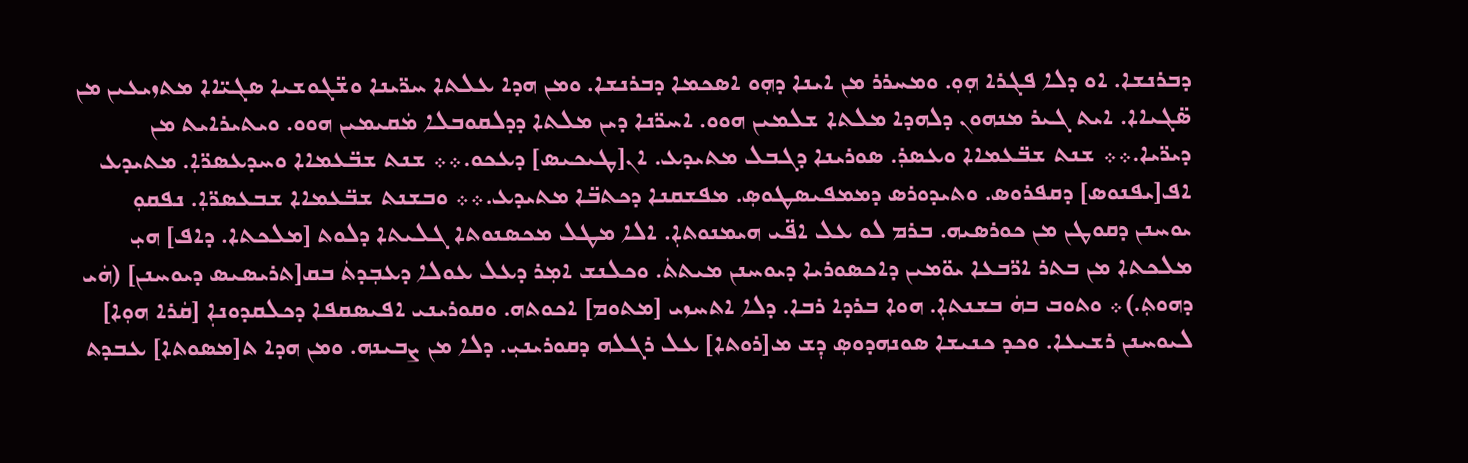ܕܒܪܢܫܐ. ܐܘ ܕܠܐ ܦܓܪܐ ܗܼܘܼ. ܘܡܚܪܪ ܡܢ ܐܝܢܐ ܕܗܼܘ ܐܣܟܡܐ ܕܒܪܢܫܐ. ܘܡܢ ܗܕܐ ܥܠܬܐ ܚܪ̈ܝܢܐ ܘܫ̈ܓܘܫܝܐ ܣܓܝ̈ܐܐ ܡܬܙܝܥܝܢ ܡܢ ܣ̈ܓܝܐܐ. ܐܝܬ ܓܝܪ ܡܢܗܘܢ ܕܠܗܕܐ ܡܠܬܐ ܫܠܡܝܢ ܗܘܘ. ܐܚܪ̈ܢܐ ܕܝܢ ܡܠܬܐ ܕܕܠܩܘܒܠܐ ܡܿܩܝܡܝܢ ܗܘܘ. ܘܝܬܝܪܐܝܬ ܡܢ ܕܝܪ̈ܝܐ.܀܀ ܫܢܬ ܫܒ̈ܥܡܐܐ ܘܥܣܪܼ. ܣܘܪܝܢܐ ܕܓܒܠ ܡܬܝܕܥ. ܐܢ[ܛܝܟܝܣ] ܕܥܟܘ.܀܀ ܫܢܬ ܫܒ̈ܥܡܐܐ ܘܚܕܥܣܪ̈ܐܼ. ܡܬܝܕܥ ܐܦ[ܝܦܢܘܣ] ܕܩܦܪܘܣ. ܘܬܝܕܘܪܣ ܕܡܡܦܝܣܛܘܣܼ. ܡܦܫܩܢܐ ܕܟܬܒ̈ܐ ܡܬܝܕܥ.܀܀ ܘܒܫܢܬ ܫܒ̈ܥܡܐܐ ܫܒܥܣܪ̈ܐܼ. ܢܦܩܘܼ ܝܘܚܢܢ ܕܩܘܛܢ ܡܢ ܟܘܪܣܝܗ. ܒܪܡ ܠܘ ܥܠ ܐܦ̈ܝ ܗܝܡܢܘܬܐܼ. ܐܠܐ ܡܛܠ ܡܟܣܢܘܬܐ ܓܠܝܬܐ ܕܠܘܬ [ܡܠܟܬܐ. ܕܐܦ] ܗܝܼ ܡܠܟܬܐ ܡܢ ܒܬܪ ܐܪ̈ܒܥܐ ܝܘ̈ܡܝܢ ܕܐܟܣܘܪܝܐ ܕܝܘܚܢܢ ܡܝܬܬܿ. ܘܟܠܢܫ ܐܡܼܪ ܕܥܠ ܥܘܠܐ ܕܥܒܼܕܬܿ ܒܩ[ܬܪܝܣܝܣ ܕܝܘܚܢܢ] (ܗܿܝ ܕܗܘܬܼ.)܀ ܘܬܘܒ ܒܗܿ ܒܫܢܬܐܼ. ܗܘܐ ܒܪܕܐ ܪܒܐ. ܕܠܐ ܐܬܚܙܝ [ܡܬܘܡ] ܐܟܘܬܗ. ܘܩܘܪܝܢܝ ܐܦܝܣܩܦܐ ܕܟܠܩܕܘܢܐܼ [ܩܿܪܐ ܗܘܼܐ] ܠܝܘܚܢܢ ܪܫܝܥܐ. ܘܟܕ ܟܢܝܫܐ ܣܘܢܗܕܘܣܼ ܕܼܫ ܡ[ܪܘܬܐ] ܥܠ ܪܓܠܗ ܕܩܘܪܝܢܝܼ. ܕܠܐ ܡܢ ܨܒܝܢܗ. ܘܡܢ ܗܕܐ ܬ[ܡܣܘܬܐ] ܥܒܕܬ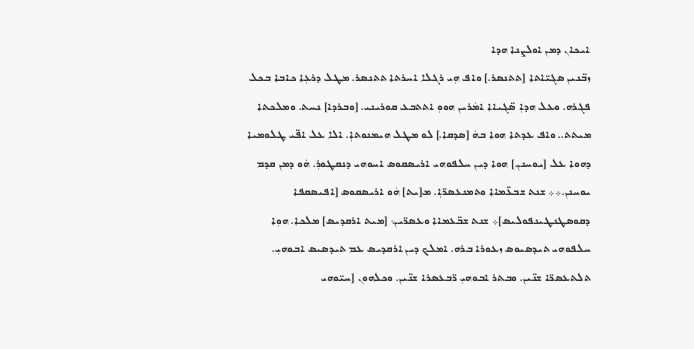ܐܝܟܐܢ ܕܡܢ ܐܘܠܨܢܐ ܗܕܐ
ܙܒ̈ܢܝܢ ܣܓܝ̈ܐܬܐ [ܬܬܢܣܪ.] ܘܐܦ ܗܼܝ ܪܓܠܐ ܐܚܪܬܐ ܬܬܢܣܪ. ܡܛܠ ܕܪܥܼܐ ܟܐܒܐ ܒܟܠ ܦܓܪܗ. ܘܥܠ ܗܕܐܼ ܣ̈ܓܝܐܐ ܐܡܿܪܝܢ ܗܘܘܼ ܐܬܬܒܥ ܩܘܪܝܢܝ. [ܘܒܪܕܐ] ܢܚܬ. ܘܡܠܟܬܐ ܡܝܬܬ.. ܘܐܦ ܥܕܬܐ ܗܘܐ ܒܗܿ [ܣܕܩܐ.] ܠܘ ܡܛܠ ܗܝܡܢܘܬܐܼ. ܐܠܐ ܥܠ ܐܦ̈ܝ ܛܠܘܡܝܐ ܕܗܘܐ ܥܠ [ܝܘܚܢܢ.] ܗܘܐ ܕܝܢ ܚܠܦܘܗܝ ܐܪܝܣܩܘܣ ܐܚܘܗܝ ܕܢܩܛܘܪܼ. ܗܿܘ ܕܡܢ ܩܕܡ ܝܘܚܢܢ.܀܀ ܫܢܬ ܫܒܥ̈ܡܐܐ ܘܬܡܢܥܣܪ̈ܐܼ. ܡ[ܝܬ] ܗܿܘ ܐܪܝܣܩܘܣ [ܐܦܝܣܩܦܐ ܕܩܘܣܛܢܛܝܢܦܘܠܝܣ]܀ ܫܢܬ ܫܒ̈ܥܡܐܐ ܘܥܣܪ̈ܝܢ܆ [ܡܝܬ ܐܪܩܕܝܣ] ܡܠܟܐ. ܗܘܼܐ ܚܠܦܘܗܝ ܬܝܕܣܝܘܣ ܙܥܘܪܐ ܒܪܗ. ܐܡܠܟ ܕܝܢ ܐܪܩܕܝܣ ܥܡ ܬܝܕܣܝܣ ܐܒܘܗܝܼ. ܬܠܬܥܣܪ̈ܐ ܫܢ̈ܝܢ. ܘܒܬܪ ܐܒܘܗܝܼ ܪ̈ܒܥܣܪܐ ܫܢ̈ܝܢ. ܘܟܠܗܘܢ [ܚܝ̈ܘܗܝ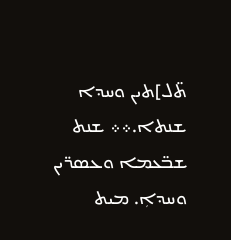ܬ̈ܠ]ܬܝܢ ܘܚܕܐ ܫܢܬܐ.܀܀ ܫܢܬ ܫܒ̈ܥܡܐ ܘܥܣܪ̈ܝܢ ܘܚܕܐܼ. ܡܝܬ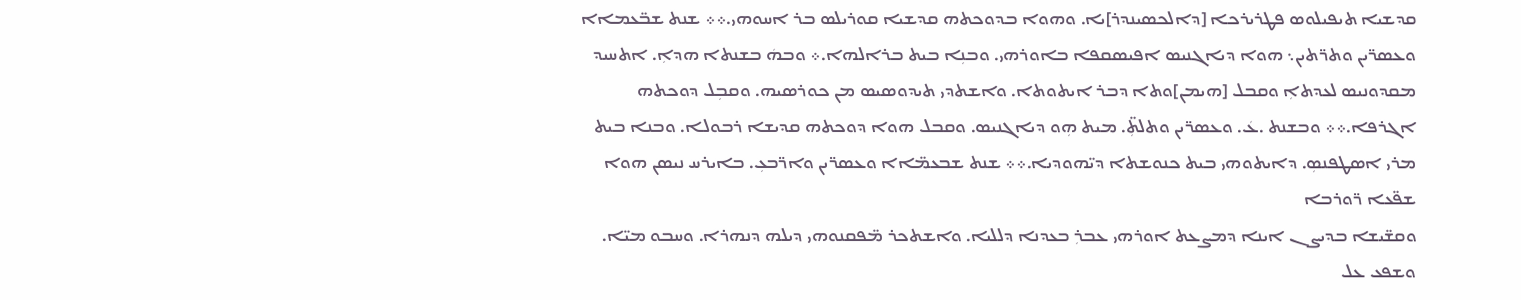ܩܕܫܝܐ ܬܝܦܝܠܘܣ ܦܛܪܝܪܟܐ [ܕܐܠܟܣܝܢܕܪ]ܝܐ. ܘܗܘܐ ܒܕܘܟܬܗ ܩܕܫܝܐ ܩܘܪܝܠܣ ܒܪ ܐܚܘܗܝ.܀܀ ܫܢܬ ܫܒ̈ܥܡܐܐ ܘܥܣܪ̈ܝܢ ܘܬܪ̈ܬܝܢ܆ ܗܘܐ ܕܝܐܓܢܝܣ ܐܦܝܣܩܦܐ ܒܐܘܪܗܝ. ܘܒܢܼܐ ܒܝܬ ܒܪܐܠܗܐ.܀ ܘܒܗܿ ܒܫܢܬܐ ܗܕܐܼ. ܐܬܚܝܕ ܡܩܕܘܢܝܣ ܠܥܕܬܐܼ ܘܩܒܠ [ܗܝܡܢ]ܘܬܐ ܕܒܪ ܐܝܬܘܬܐ. ܘܐܫܬܕܝ ܬܝܕܘܣܝܣ ܡܢ ܟܘܪܣܝܗ. ܘܩܒܼܠ ܕܘܟܬܗ ܐܓܪܦܐ.܀܀ ܘܒܫܢܬ .ܥܿ. ܘܥܣܪ̈ܝܢ ܘܬܠܬܼ̈. ܡܝܬ ܗܼܘ ܕܝܐܓܢܝܣ. ܘܩܒܠ ܗܘܐ ܕܘܟܬܗ ܩܕܝܫܐ ܪܒܘܠܐ. ܘܒܢܐ ܒܝܬ ܡܪܝ ܐܣܛܦܢܣܼ. ܕܐܝܬܘܗܝ ܒܝܬ ܟܢܘܫܬܐ ܕܝ̈ܗܘܕܝܐ.܀܀ ܫܢܬ ܫܒܥܡ̈ܐܐ ܘܥܣܪ̈ܝܢ ܘܐܪ̈ܒܥܼ. ܒܐܝܪܚ ܢܝܣܢ ܗܘܐ ܫܦ̈ܥܐ ܪ̈ܘܪܒܐ
ܘܩܫ̈ܝܫܐ ܒܕܝܨܢ ܐܝܢܐ ܕܡܨܥܬ ܐܘܪܗܝ ܥܒܪܼ ܒܥܕܢܐ ܕܠܠܝܐ. ܘܐܫܬܟܪ ܡ̈ܦܩܢܘܗܝ ܕܝܠܗ ܕܢܗܪܐ. ܘܚܒܘ ܡܝ̈ܐ. ܘܫܦܥ ܥܠ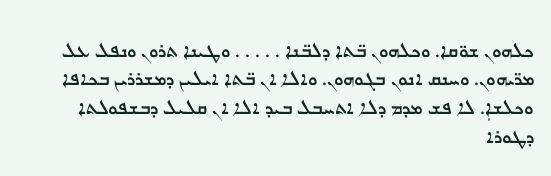ܟܠܗܘܢ ܫܘ̈ܩܐ. ܘܟܠܗܘܢ ܒ̈ܬܐ ܕܠܒ̈ܢܐ . . . . . ܘܛܝܢܐ ܬܪܘܢ ܘܢܦܠ ܥܠ ܡܪ̈ܝܗܘܢ. ܘܚܢܩ ܐܢܘܢ ܒܓܘܗܘܢ. ܘܐܠܐ ܐܢ ܒ̈ܬܐ ܐܝܠܝܢ ܕܡܫܪܪܝܢ ܒܟܐܦܐ ܘܟܠܫܐܼ. ܠܐ ܦܫ ܡܕܡ ܕܠܐ ܐܬܚܒܠ ܒܝܕ ܐܠܐ ܐܢ ܩܠܝܠ ܕܒܫܦܘܠܬܐ ܕܛܘܪܐ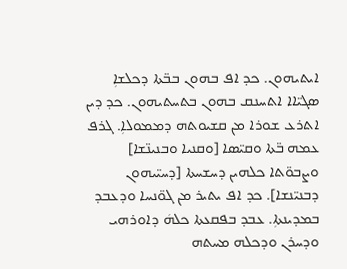ܐܝܬܝܗܘܢ. ܟܕ ܐܦ ܒܗܘܢ ܒܒ̈ܬܐ ܕܟܠܫܐܼ ܣܓܝ̈ܐܐ ܐܬܚܢܩ ܒܗܘܢ ܒܬܚܬܝܗܘܢ. ܟܕ ܕܝܢ ܐܬܪܥ ܫܘܪܐ ܡܢ ܩܫܝܘܬܗ ܕܡܡܘܠܐܼ. ܓܪܦ ܥܡܗ ܒ̈ܬܐ ܘܩܝ̈ܣܐ [ܘܩܢܝܐ ܘܒܢܝܢ̈ܫܐ] ܘܨܒܘ̈ܬܐ ܟܠܗܝܢ ܕܚܫܚܬܐ [ܕܚܝ̈ܝܗܘܢ ܕܒܢܝ̈ܢܫܐ]. ܟܕ ܐܦ ܝܬܝܪ ܡܢ ܓܘ̈ܢܚܐ ܘܕܥܒܕ ܒܡܕܝܢܬܐܼ. ܥܒܕ ܒܦܩܥܬܐ ܟܠܗܿ ܕܐܘܪܗܝ ܘܕܚܪܢ ܘܕܟܠܗ ܡܚܬܗ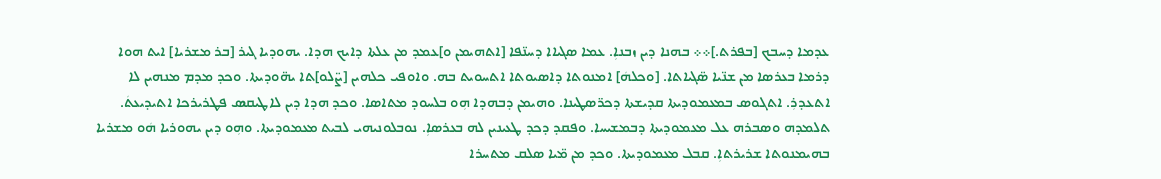ܥܕܡܐ ܕܚܒܟ [ܒܦܪܬ.]܀܀ ܒܗܢܐ ܕܝܢ ܙܒܢܐܼ. ܥܡܐ ܣܓܝܐܐ ܕܚܢ̈ܦܐ [ܐܬܗܝܡܢ ܘ]ܥܡܕ ܡܢ ܥܠܬܐ ܕܐܝܟ ܗܕܐ. ܝܗܘܕܝܐ ܓܝܪ [ܒܪ ܡܫܪܝܐ] ܐܝܬ ܗܘܐ ܕܪܡܐ ܒܥܪܣܐ ܡܢ ܫܢ̈ܝܐ ܣ̈ܓܝܐܬܐ. [ܘܟܠܗܿ] ܐܡܢܘܬܐ ܕܐܣܝܘܬܐ ܐܬܚܘܝܬ ܒܗ. ܘܐܘܦܝ ܟܠܗܝܢ [ܨ̈ܠܘ]ܬܐ ܝܗ̈ܘܕܝܬܐ. ܘܟܕ ܡܕܡ ܡܢܗܝܢ ܠܐ ܐܬܥܕܪܼ. ܐܬܓܘܣ ܒܡܥܡܘܕܝܬܐ ܩܕܝܫܬܐ ܕܟܪ̈ܣܛܝܢܐ. ܘܗܝܡܢ ܕܒܗܕܐ ܗܼܘ ܒܠܚܘܕ ܡܬܐܣܐ. ܘܟܕ ܗܕܐ ܕܝܢ ܠܐܛܝܩܣ ܦܛܪܝܪܟܐ ܐܬܝܕܝܥܬܿ. ܬܠܡܕܗ ܘܣܒܪܗ ܥܠ ܡܥܡܘܕܝܬܐ ܕܒܡܫܝܚܐ. ܘܦܩܕ ܕܟܕ ܛܥܝܢܝܢ ܠܗ ܒܥܪܣܐܼ. ܢܘܒܠܘܢܝܗܝ ܠܒܝܬ ܡܥܡܘܕܝܬܐ. ܘܗܼܘ ܕܝܢ ܝܗܘܪܝܐ ܗܿܘ ܡܫܪܝܐ ܒܗܝܡܢܘܬܐ ܫܪܝܪܬܐܼ. ܩܒܠ ܡܥܡܘܕܝܬܐ. ܘܟܕ ܡܢ ܡ̈ܝܐ ܣܠܩ ܡܬܚܪܐ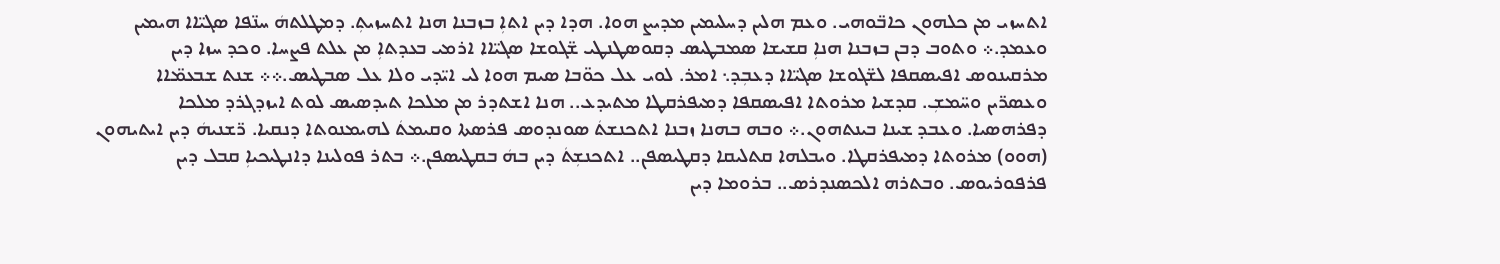ܐܬܚܙܝ ܡܢ ܟܠܗܘܢ ܟܐܒ̈ܘܗܝ. ܘܥܡ ܗܠܝܢ ܕܚܠܝܡܝܢ ܡܕܝܨ ܗܘܐ. ܗܕܐ ܕܝܢ ܐܬܐܼ ܒܙܒܢܐ ܗܢܐ ܐܬܚܙܝܬܼ. ܕܡܛܠܬܗܿ ܚܢ̈ܦܐ ܣܓܝ̈ܐܐ ܗܝܡܝܢ ܘܥܡܕ.܀ ܘܬܘܒ ܕܒܢ ܒܙܒܢܐ ܗܢܐܼ ܩܫܝܫܐ ܣܡܒܛܝܣ ܕܩܘܣܛܢܛܝ ܫ̈ܓܘܫܐ ܣܓܝ̈ܐܐ ܐܪܡܝ ܒܥܕܬܐܼ ܡܢ ܥܠܬ ܦܨܚܐ. ܘܟܕ ܚܙܐ ܕܝܢ ܡܪܩܝܢܘܣ ܐܦܝܣܩܦܐ ܠܫ̈ܓܘܫܐ ܣܓܝ̈ܐܐ ܕܥܒܼܕ܆ ܐܡܪ. ܠܘܝ ܥܠ ܟܘ̈ܒܐ ܣܝܡ ܗܘܐ ܠܝ ܐܝ̈ܕܝ ܘܠܐ ܥܠ ܣܒܛܝܣ.܀܀ ܫܢܬ ܫܒܥܡ̈ܐܐ ܘܥܣܪ̈ܝܢ ܘܚ̈ܡܫܼ. ܩܕܫܝܐ ܡܪܘܬܐ ܐܦܝܣܩܦܐ ܕܡܝܦܪܩܛܐ ܡܬܝܕܥ.. ܗܢܐ ܐܫܬܕܪ ܡܢ ܡܠܟܐ ܬܝܕܣܝܣ ܠܘܬ ܐܝܙܕܓܪܕ ܡܠܟܐ ܕܦܪܗܣܝܐ. ܘܥܒܕ ܫܝܢܐ ܒܝܢܬܗܘܢ.܀ ܘܒܗ ܒܗܢܐ ܙܒܢܐ ܐܬܟܢܫܬܿ ܣܘܢܕܘܣ ܦܪܣܬܐ ܘܩܝܡܬܿ ܠܗܝܡܢܘܬܐ ܕܢܩܝܐ. ܪ̈ܫܢܝܗܿ ܕܝܢ ܐܝܬܝܗܘܢ (ܗܘܘ) ܡܪܘܬܐ ܕܡܝܦܪܩܛܐ. ܘܝܒܠܗܐ ܩܬܠܝܩܐ ܕܩܛܝܣܦܢ.. ܐܬܟܢܫܼܬܿ ܕܝܢ ܒܗܿ ܒܩܛܝܣܦܢ.܀ ܒܬܪ ܦܘܠܝܢܐ ܕܐܢܛܝܟܝܐܼ ܩܒܠ ܕܝܢ ܦܪܦܘܪܝܘܣ. ܘܒܬܪܗ ܐܠܟܣܢܕܪܣ.. ܒܪܘܡܐ ܕܝܢ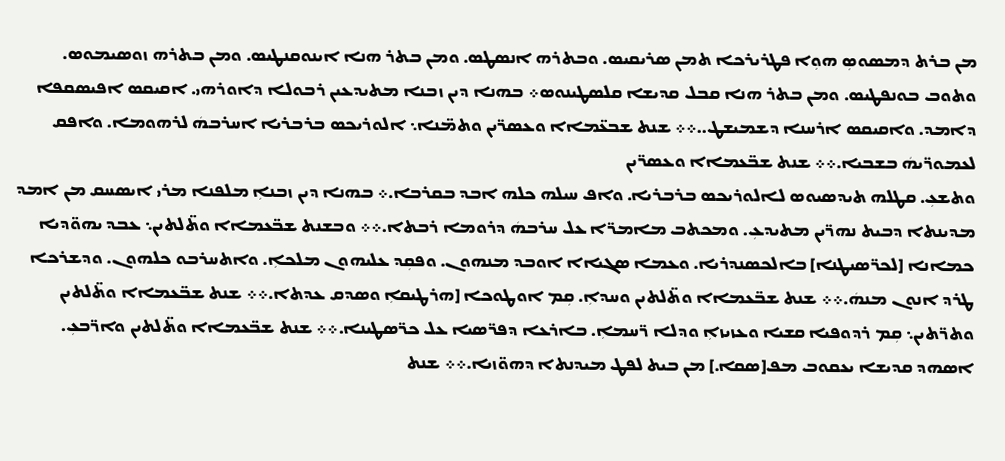ܡܢ ܒܪܬ ܕܡܣܘܣܼ ܗܘܼܐ ܦܛܪܝܪܟܐ ܬܡܢ ܣܪܝܩܝܣ. ܘܒܬܪܗ ܐܢܣܛܣ. ܘܡܢ ܒܬܪ ܗܢܐ ܐܝܢܘܩܢܛܝܣ. ܘܡܢ ܒܬܪܗ ܙܘܣܝܡܘܣ. ܘܬܘܒ ܒܘܢܦܛܝܣ. ܘܡܢ ܒܬܪ ܗܢܐ ܩܒܠ ܩܕܝܫܐ ܩܠܣܛܝܢܘܣ܀ ܒܗܢܐ ܕܝܢ ܙܒܢܐ ܡܬܝܕܥܝܢ ܪܒܘܠܐ ܕܐܘܪܗܝ. ܐܩܝܩܣ ܐܦܝܣܩܦܐ ܕܐܡܕ. ܘܐܩܝܩܣ ܐܪܚܢܐ ܕܫܡܝܫܛ..܀܀ ܫܢܬ ܫܒܥ̈ܡܐܐ ܘܥܣܪ̈ܝܢ ܘܬܡ̈ܢܐ܆ ܐܠܘܪܝܟܣ ܒܪܒܪܝܐ ܐܚܪܒܗܿ ܠܪܗܘܡܐ. ܘܐܦܩ ܠܥܡܘܪ̈ܝܗܿ ܒܫܒܝܐ.܀܀ ܫܢܬ ܫܒ̈ܥܡܐܐ ܘܥܣܪ̈ܝܢ
ܘܬܫܥܼ. ܩܛܠܗ ܬܝܕܣܝܘܣ ܠܐܠܘܪܝܟܣ ܒܪܒܪܝܐ. ܘܐܦ ܚܝܠܗ ܟܠܗ ܐܒܕ ܒܩܪܒܐ.܀ ܒܗܢܐ ܕܝܢ ܙܒܢܐܼ ܡܠܦܢܐ ܡܪܝ ܐܝܣܚܩ ܡܢ ܐܡܕ ܡܕܝܢܬܐ ܕܒܝܬ ܢܗܪ̈ܝܢ ܡܬܝܕܥܼ. ܘܡܟܬܒ ܡܐܡܪ̈ܐ ܥܠ ܚܪܒܗܿ ܕܪܘܡܐ ܪܒܬܐ.܀܀ ܘܒܫܢܬ ܫܒ̈ܥܡܐܐ ܘܬ̈ܠܬܝܢ܆ ܥܒܕ ܝܗܘ̈ܕܝܐ ܟܡܐܢܐ [ܠܟܪ̈ܣܝܛܢܐ] ܒܐܠܟܣܢܕܪܝܐ. ܘܥܡܐ ܣܓܝܐܐ ܐܘܒܕ ܡܢܗܘܢ. ܘܦܩܼܕ ܥܠܝܗܘܢ ܡܠܟܐܼ. ܘܐܬܚܪܒܘ ܟܠܗܘܢ. ܘܕܫܪܟܐ ܛܪܕ ܐܢܘܢ ܡܢܗܿ.܀܀ ܫܢܬ ܫܒ̈ܥܡܐܐ ܘܬ̈ܠܬܝܢ ܘܚܕܐܼ. ܩܼܡ ܐܘܛܘܟܐ [ܗܪܛܝܩܐܼ ܘܣܕܩ ܥܕܬܐ.܀܀ ܫܢܬ ܫܒ̈ܥܡܐܐ ܘܬ̈ܠܬܝܢ ܘܬܪ̈ܬܝܢ܆ ܩܼܡ ܪܕܘܦܝܐ ܩܫܝܐ ܘܥܙܝܙܐܼ ܘܕܠܐ ܪ̈ܚܡܐܼ. ܒܐܪܥܐ ܕܦܪ̈ܣܝܐ ܥܠ ܟܪ̈ܣܛܝܢܐ.܀܀ ܫܢܬ ܫܒ̈ܥܡܐܐ ܘܬ̈ܠܬܝܢ ܘܐܪ̈ܒܥܼ. ܐܣܗܕ ܩܕܝܫܐ ܝܥܩܘܒ ܡܦ[ܣܩܐ.] ܡܢ ܒܝܬ ܠܦܛ ܡܝܕܢܬܐ ܕܗܘ̈ܙܝܐ.܀܀ ܫܢܬ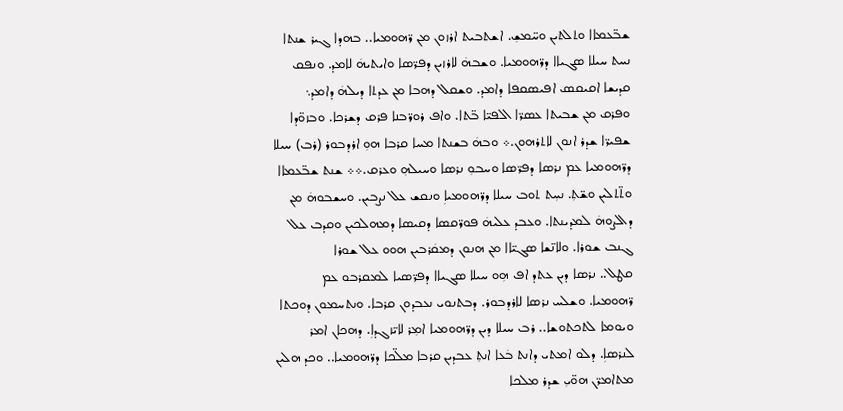ܫܒ̈ܥܡܐܐ ܘܬܠܬܝܢ ܘܚ̈ܡܫܼ. ܐܫܬܒܝܬ ܐܪܙܘܢ ܡܢ ܪ̈ܗܘܡܝܐ.. ܒܗܕܐ ܓܝܪ ܫܢܬܐ ܢܚܬ ܚܝܠܐ ܣܓܝܐܐ ܕܪ̈ܗܘܡܝܐ. ܘܫܒܗܿ ܠܐܪܙܝܢ ܕܦܪ̈ܣܐ ܘܐܝܬܝܗܿ ܠܐܡܕ. ܘܢܦܩ ܩܕܝܫܐ ܐܩܝܩܣ ܐܦܝܣܩܦܐ ܕܐܡܕ. ܘܫܩܠ ܕܗܒܐ ܡܢ ܥܕܬܐ ܕܝܠܗܿ ܕܐܡܕ܆ ܘܦܪܩ ܡܢ ܫܒܝܬܐ ܥܣܪ̈ܐ ܐܠܦܝ̈ܐ ܒ̈ܬܐ. ܘܐܦ ܪܘܪ̈ܒܢܐ ܦܪܩ ܕܫܪܟܐ. ܘܒܙܘ̈ܕܐ ܫܦܝܪ̈ܐ ܫܕܪ ܐܢܘܢ ܠܐܬܪܗܘܢ.܀ ܘܒܗܿ ܒܫܢܬܐ ܡܚܐ ܩܪܒܐ ܗܘܼ ܐܪܕܒܘܪ (ܪܒ) ܚܝܠܐ ܕܪ̈ܗܘܡܝܐ ܥܡ ܢܪܣܐ ܕܦܪ̈ܣܐ ܘܚܒܘܼ ܢܪܣܐ ܘܚܝܠܗܼ ܘܥܪܩ.܀܀ ܫܢܬ ܫܒ̈ܥܡܐܐ ܘܬ̈ܬܠܝܢ ܘܫ̈ܬܼ. ܢܚܼܬ ܬܘܒ ܚܝܠܐ ܕܪ̈ܗܘܡܝܐܼ ܘܢܩܫ ܥܠ ܢܨܒܝܢ. ܘܚܫܒܘܗܿ ܡܢ ܕܐܠܨܘܗܿ ܠܡܕܝܢܬܐ. ܘܥܒܕ ܥܠܝܗܿ ܦܘܪ̈ܩܣܐ ܕܩܝܣܐ ܕܡܗܠܟܝܢ ܘܩܕܒ ܥܠ ܓܢܒ ܫܘܪܐ. ܘܠܐܢ̈ܫܐ ܣܓܝ̈ܐܐ ܡܢ ܗܢܘܢ ܕܡܩܿܪܒܝܢ ܗܘܘ ܥܠ ܫܘܪܐ
ܩܛܠ.. ܢܪܣܐ ܕܝܢ ܥܬܕ ܐܦ ܗܼܘ ܚܝܠܐ ܣܓܝܐܐ ܕܦܪ̈ܣܝܐ ܠܡܩܪܒܘ ܥܡ ܪ̈ܗܘܡܝܐ. ܘܫܠܚ ܢܪܣܐ ܠܐܪܕܒܘܪ. ܕܒܬܢܘܝ ܢܥܒܕܘܢ ܩܪܒܐ. ܘܢܬܚܡܘܢ ܕܘܟܬܐ ܘܝܘܡܐ ܠܬܟܬܘܫܐ.. ܪܒ ܚܝܠܐ ܕܝܢ ܕܪ̈ܗܘܡܝܐ ܐܡܼܪ ܠܐܝ̈ܙܓܕܐܼ. ܕܗܟܐܢ ܐܡܪ ܠܢܪܣܐܼ. ܕܠܘ ܐܡܬܝ ܕܐܢܬ ܒܿܥܐ ܐܢܬܼ ܥܒܕܝܢ ܩܪܒܐ ܡܠ̈ܟܐ ܕܪ̈ܗܘܡܝܐ.. ܘܟܕ ܗܠܝܢ ܡܬܐܡܪ̈ܢ ܗܘ̈ܝܼ ܫܕܪ ܡܠܟܐ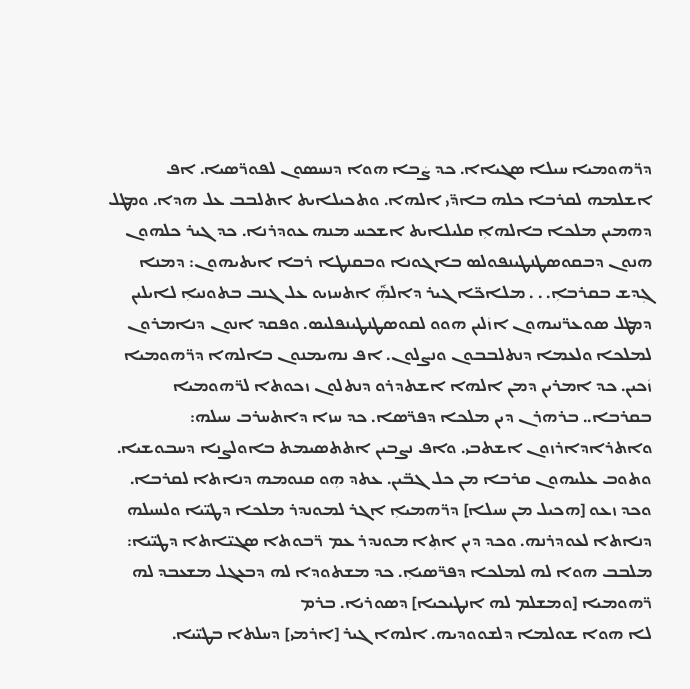ܕܪ̈ܗܘܡܝܐ ܚܝܠܐ ܣܓܝܐܐ. ܟܕ ܨܿܒܐ ܗܘܐ ܕܢܚܣܘܢ ܠܦܘܪ̈ܣܝܐ. ܐܦ ܐܫܠܡܗ ܠܩܪܒܐ ܟܠܗ ܒܐܕ̈ܝ ܐܠܗܐ. ܘܬܟܝܠܐܝܬ ܐܬܠܒܒ ܥܠ ܗܕܐ. ܘܡܛܠ ܕܗܡܝܢ ܡܠܟܐ ܒܐܠܗܐܼ ܩܠܝܠܐܝܬ ܐܫܟܚ ܡܢܗ ܥܘܕܪܢܐ. ܟܕ ܓܝܪ ܟܠܗܘܢ ܗܢܘܢ ܕܒܩܘܣܛܢܛܝܢܦܘܠܣ ܒܐܓܘܢܐ ܘܒܩܢܛܐ ܪܒܐ ܐܝܬܝܗܘܢ: ܕܡܢܐ ܓܼܕܫ ܒܩܪܒܐܼ. . . ܡܠܐܟ̈ܐ ܓܝܪ ܕܐܠܗܑܼ ܐܬܚܙܝܘ ܥܠ ܓܢܒ ܒܬܘܢܝܐܼ ܠܐܝܠܝܢ ܕܡܛܠ ܣܘܥܪ̈ܢܝܗܘܢ ܐܙܿܠܝܢ ܗܘܘ ܠܩܘܣܛܢܛܝܢܦܠܝܣ. ܘܦܩܕ ܐܢܘܢ ܕܢܐܡܪܘܢ ܠܡܠܟܐ ܘܠܥܡܐ ܕܢܬܠܒܒܘܢ ܘܢܨܠܘܢ. ܐܦ ܢܗܝܡܢܘܢ ܒܐܠܗܐ ܕܪ̈ܗܘܡܝܐ ܙܿܟܝܢ. ܟܕ ܐܡܪܝܢ ܕܡܢ ܐܠܗܐ ܐܫܬܕܪܘ ܕܢܬܠܘܢ ܙܟܘܬܐ ܠܪ̈ܗܘܡܝܐ ܒܩܪܒܐ.. ܒܪܗܪܢ ܕܝܢ ܡܠܟܐ ܕܦܪ̈ܣܐ. ܟܕ ܚܙܐ ܕܐܬܚܪܒ ܚܝܠܗ: ܘܐܬܪܐܕܐܪܙܘܢ ܐܫܬܒܝ. ܘܐܦ ܢܨܒܝܢ ܐܬܬܣܝܡܬ ܒܐܘܠܨܢܐ ܕܚܒܘܫܝܐ. ܘܬܘܒ ܥܠܝܗܘܢ ܩܪܒܐ ܡܢ ܟܠ ܓܒ̈ܝܢ. ܥܬܕ ܗܼܘ ܩܢܘܡܗ ܕܢܐܬܐ ܠܩܪܒܐ. ܘܟܕ ܙܥܘ [ܗܟܝܠ ܡܢ ܚܝܠܐ] ܕܪ̈ܗܡܝܐܼ ܐܓܪ ܠܡܘܢܕܪ ܡܠܟܐ ܕܛܝ̈ܝܐ ܘܠܚܝܠܗ ܕܢܐܬܐ ܠܥܘܕܪܢܗ. ܘܟܕ ܕܝܢ ܐܬܼܐ ܡܘܢܕܪ ܥܡ ܪ̈ܒܘܬܐ ܣܓܝ̈ܐܬܐ ܕܛܝ̈ܝܐ: ܡܠܒܒ ܗܘܐ ܠܗ ܠܡܠܟܐ ܕܦܪ̈ܣܝܐܼ. ܟܕ ܡܫܬܘܕܐ ܠܗ ܕܒܥܓܠ ܡܫܥܒܕ ܠܗ ܪ̈ܗܘܡܝܐ [ܘܡܫܠܡ ܠܗ ܐܢܛܝܟܝܐ] ܕܣܘܪܝܐ. ܒܪܡ
ܠܐ ܗܘܐ ܫܘܠܡܐ ܕܠܫܘܘܕܝܗ. ܐܠܗܐ ܓܝܪ [ܐܪܡܝ] ܕܚܠܬܐ ܒܛܝ̈ܝܐ.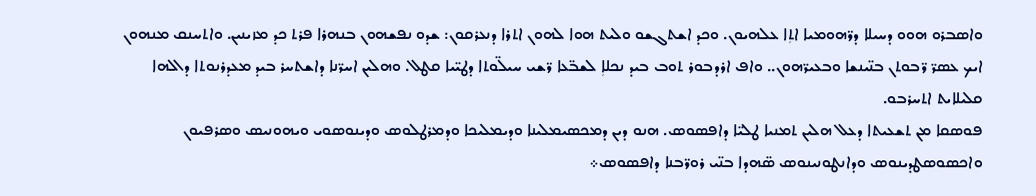ܘܐܣܒܪܘ ܗܘܘ ܕܚܝܠܐ ܕܪ̈ܗܘܡܝܐ ܐܬܼܐ ܥܠܗܝܘܢ. ܘܟܕ ܐܫܬܓܫܘ ܘܠܝܬ ܗܘܐ ܠܗܘܢ ܐܬܪܐ ܕܢܥܪܩܘܢ: ܫܕܘ ܢܦܫܗܘܢ ܒܢܗܪܐ ܦܪܬ ܟܕ ܡܙܝܢܝܢ. ܘܐܬܚܢܩ ܡܢܗܘܢ ܐܝܟ ܥܣܪ̈ ܪ̈ܒܘܬܢ ܒܢ̈ܝܢܫܐ ܘܒܥܝܪ̈ܗܘܢ.. ܘܐܦ ܐܪܕܒܘܪ ܬܘܒ ܒܝܕ ܢܟܠܐܼ ܠܫܒ̈ܥܐ ܪ̈ܫܝ ܚܝܠ̈ܘܬܐ ܕܛܝ̈ܝܐ ܩܛܠ. ܘܗܠܝܢ ܐܚܪ̈ܢܐ ܕܐܫܬܚܪ ܒܝܕ ܡܥܕܪܢܘܬܐ ܕܐܠܗܐ ܩܠܝܠܐܝܬ ܐܬܚܪܒܘ.
ܦܘܣܩܐ ܡܢ ܬܫܥܝܬܐ ܕܥܠ ܗܠܝܢ ܬܡܢܝܐ ܛܠܝ̈ܐ ܕܐܦܣܘܣ. ܗܢܘ ܕܝܢ ܕܡܟܣܝܡܠܝܢܐ ܘܕܝܡܠܝܟܐ ܘܕܡܪܛܠܘܣ ܘܕܝܢܘܣܘܝ ܘܝܗܘܢܝܣ ܘܣܪܦܝܘܢ ܘܐܟܣܘܣܛܕܝܢܘܣ ܘܕܐܢܛܘܢܝܢܘܣ ܣ̈ܗܕܐ ܒܢ̈ܝ ܪܘܪ̈ܒܢܐ ܕܐܦܣܘܣ܀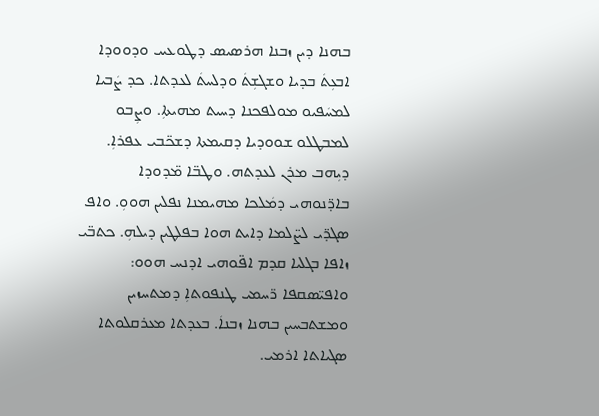ܒܗܢܐ ܕܝܢ ܙܒܢܐ ܗܪܣܝܣ ܕܛܘܥܝܝ ܘܕܘܘܕܐ ܐܒܥܼܬܿ ܒܕܝܐ ܘܫܓܫܼܬܿ ܘܕܠܚܬܿ ܠܥܕܬܐ. ܟܕ ܨܿܒܝܐ ܠܡܚܿܦܝܘ ܡܘܠܦܟܢܐ ܕܚܝܬ ܡܗܝܬܐܼ. ܘܨܼܒܘ ܠܡܒܛܠܘ ܫܘܘܕܝܐ ܕܩܝܡܬܐ ܕܫܟ̈ܒܝ ܥܦܪܐܼ. ܕܝܼܗܒ ܡܪܢ ܠܥܕܬܗ. ܘܛܒ̈ܐ ܡ̈ܕܘܕܐ ܒܐܕ̈ܢܘܗܝ ܕܡܿܠܟܐ ܡܗܝܡܢܐ ܢܦܠܝܢ ܗܘܘܼ. ܘܐܦ ܣܓܕ̈ܝ ܠܨ̈ܠܡܐ ܕܐܝܬ ܗܘܐ ܒܦܠܛܝܢ ܕܝܠܗܼ. ܟܬܒ̈ܝ ܙܐܦܐ ܒܓܠܝܐ ܩܕܡ ܐܦ̈ܘܗܝ ܐܕܢܚ ܗܘܘ: ܘܐܦܝ̈ܣܩܦܐ ܪ̈ܚܡܝ ܛܢܦܘܬܐܼ ܕܡܬܚܙܝܢ ܘܡܫܬܒܚܝܢ ܒܗܢܐ ܙܒܢܐܿ. ܒܥܕܬܐ ܡܥܪܩܠܘܬܐ ܣܓܝܐܬܐ ܐܪܡܝ.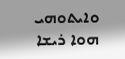ܘܐܝܬܘܗܝ ܗܘܐ ܪܝܫܐ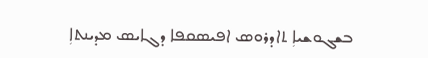ܒܫܓܘܫܝܐܼ ܬܐܕܪܘܣ ܐܦܝܣܩܦܐ ܕܓܐܝܣ ܡܕܝܢܬܐܼ